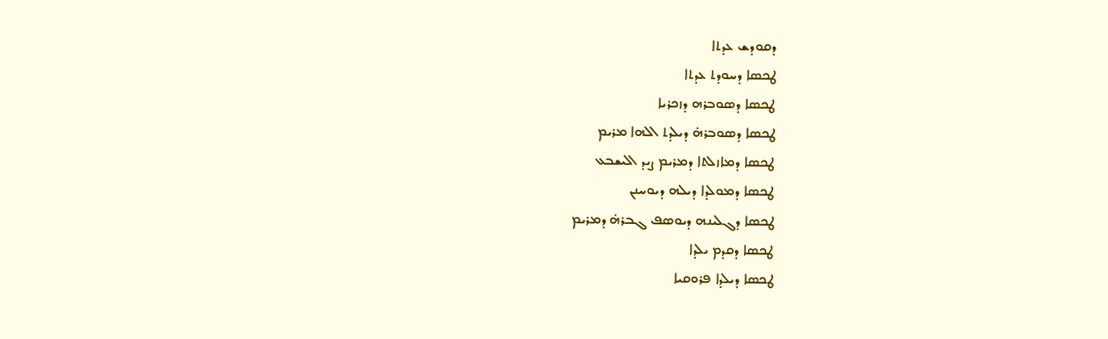ܕܩܘܕܫ ܥܕܬܐ
ܛܟܣܐ ܕܚܘܕܬ ܥܕܬܐ
ܛܟܣܐ ܕܣܘܒܪܗ ܕܙܟܪܝܐ
ܛܟܣܐ ܕܣܘܒܪܗ̇ ܕܝܠܕܬ ܐܠܗܐ ܡܪܝܡ
ܛܟܣܐ ܕܡܐܙܠܬܐ ܕܡܪܝܡ ܨܝܕ ܐܠܝܫܒܥ
ܛܟܣܐ ܕܡܘܠܕܐ ܕܝܠܗ ܕܝܘܚܢܢ
ܛܟܣܐ ܕܓܠܝܢܗ ܕܝܘܣܦ ܓܒܪܗ̇ ܕܡܪܝܡ
ܛܟܣܐ ܕܩܕܡ ܝܠܕܐ
ܛܟܣܐ ܕܝܠܕܐ ܦܪܘܩܝܐ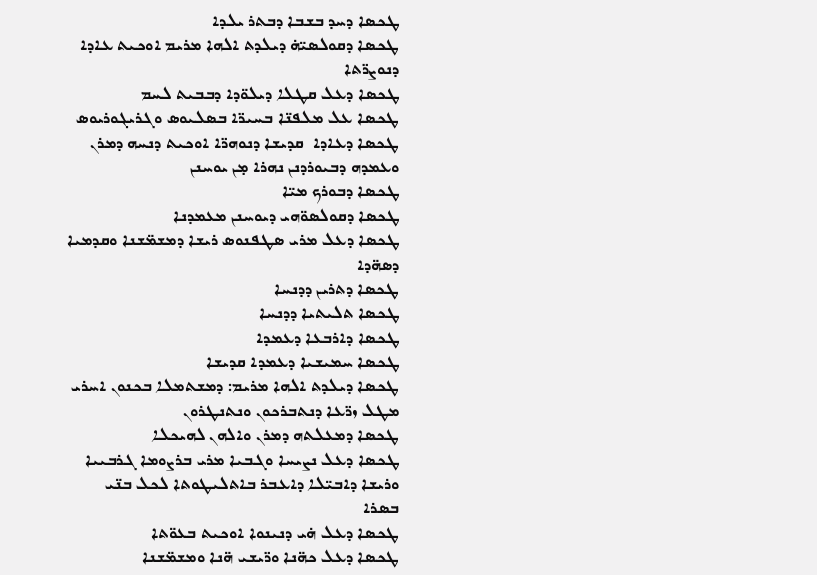ܛܟܣܐ ܕܚܕ ܒܫܒܐ ܕܒܬܪ ܝܠܕܐ
ܛܟܣܐ ܕܩܘܠܣܝ̈ܗ̇ ܕܝܠܕܬ ܐܠܗܐ ܡܪܝܡ ܐܘܟܝܬ ܥܐܕܐ ܕܢܘܨܪ̈ܬܐ
ܛܟܣܐ ܕܥܠ ܩܛܠܐ ܕܝܠܘ̈ܕܐ ܕܒܒܝܬ ܠܚܡ
ܛܟܣܐ ܥܠ ܡܠܦܢ̈ܐ ܒܚܝܪ̈ܐ ܒܣܠܝܘܣ ܘܓܪܝܓܘܪܝܘܣ
ܛܟܣܐ ܕܥܐܕܐ  ܩܕܝܫܐ ܕܢܘܗܪ̈ܐ ܐܘܟܝܬ ܕܢܚܗ ܕܡܪܢ ܘܥܡܕܗ ܕܒܝܘܪܕܢܢ ܢܗܪܐ ܡ̣ܢ ܝܘܚܢܢ
ܛܟܣܐ ܕܒܘܪܟ ܡܝ̈ܐ
ܛܟܣܐ ܕܩܘܠܣܘ̈ܗܝ ܕܝܘܚܢܢ ܡܥܡܕܢܐ
ܛܟܣܐ ܕܥܠ ܡܪܝ ܣܛܦܢܘܣ ܪܝܫܐ ܕܡܫܡ̈ܫܢܐ ܘܩܕܡܝܐ ܕܣܗ̈ܕܐ
ܛܟܣܐ ܕܬܪܝܢ ܕܕܢܚܐ
ܛܟܣܐ ܬܠܝܬܝܐ ܕܕܢܚܐ
ܛܟܣܐ ܕܐܪܒܥܐ ܕܥܡܕܐ
ܛܟܣܐ ܚܡܝܫܝܐ ܕܥܡܕܐ ܩܕܝܫܐ
ܛܟܣܐ ܕܝܠܕܬ ܐܠܗܐ ܡܪܝܡ: ܕܡܫܬܡܠܐ ܒܟܢܘܢ ܐܚܪܝ ܡܛܠ ܙܪ̈ܥܐ ܕܢܬܒܪܟܘܢ ܘܢܬܢܛܪܘܢ
ܛܟܣܐ ܕܡܥܠܬܗ ܕܡܪܢ ܘܐܠܗܢ ܠܗܝܟܠܐ
ܛܟܣܐ ܕܥܠ ܢܨܝܚܐ ܘܓܒܝܐ ܡܪܝ ܒܪܨܘܡܐ ܓܪܒܝܝܐ ܘܪܝܫܐ ܕܐܒܝ̈ܠܐ ܕܐܥܒܪ ܒܐܬܠܝܛܘܬܐ ܠܟܠ ܒܢ̈ܝ ܒܣܪܐ
ܛܟܣܐ ܕܥܠ ܗ̇ܝ ܕܢܝܢܘܐ ܐܘܟܝܬ ܒܥܘ̈ܬܐ
ܛܟܣܐ ܕܥܠ ܟܗ̈ܢܐ ܘܪ̈ܝܫܝ ܗ̈ܢܐ ܘܡܫܡ̈ܫܢܐ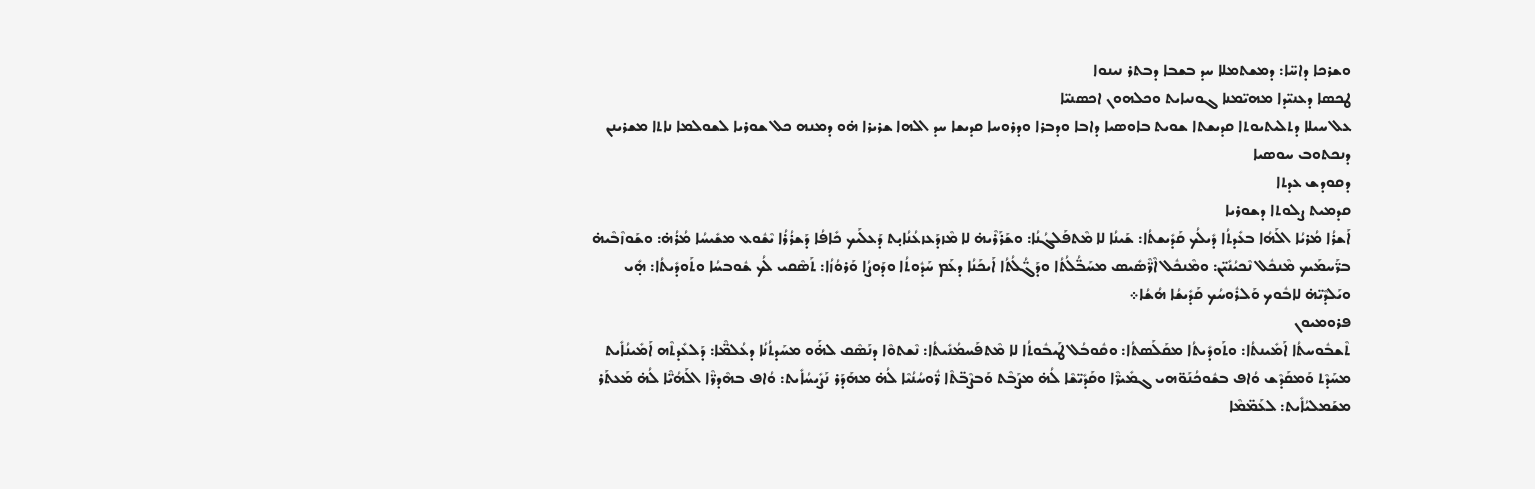ܘܫܪܟܐ ܕܐܚ̈ܐ: ܕܡܫܬܡܠܐ ܚܕ ܒܫܒܐ ܕܒܬܪ ܢܝܢܘܐ
ܛܟܣܐ ܕܥܢܝ̈ܕܐ ܡܗܝ̈ܡܢܐ ܓܘܢܝܐܝܬ ܘܟܠܗܘܢ ܐܟܣܢܝ̈ܐ
ܥܠ ܚܝܠܐ ܕܬܠܝܬܝܘܬܐ ܩܕܝܫܬܐ ܫܘܝܬ ܒܐܘܣܝܐ ܕܐܒܐ ܘܕܒܪܐ ܘܕܪܘܚܐ ܩܕܝܫܐ ܚܕ ܐܠܗܐ ܫܪܝܪܐ ܗ̇ܘ ܕܡܢܗ ܟܠ ܫܘܪܝܐ ܠܫܘܠܡܐ ܢܐܬܐ ܡܫܪܝܢܢ ܕܢܟܬܘܒ ܚܘܣܝܐ
ܕܩܘܕܫ ܥܕܬܐ
ܩܕܡܝܬ ܨܠܘܬܐ ܕܫܘܪܝܐ
ܐܰܫܪܳܐ ܡܳܪܝܳܐ ܐܠܰܗܳܐ ܒܥܺܕܬܳܐ ܕܺܝܠܳܟ ܩܰܕܺܝܫܬܳܐ: ܫܰܝܢܳܐ ܠܐ ܡܶܬܦܰܠܓܳܢܳܐ: ܘܫܰܪܰܪܶܝܗ̇ ܠܐ ܡܶܙܕܰܥܙܥܳܢܳܐܝ̣ܬ ܕܰܥܠܰܝܟ ܟܺܐܦܳܐ ܕܰܫܪܳܪܳܐ ܝܶܫܽܘܥ ܡܫܺܝܚܳܐ ܡܳܪܳܗ̇: ܘܫܰܘܙܶܒܶܝܗ̇ ܒܪ̈ܰܚܡܰܝܟ ܡܶܢܟܽܠ ܢܶܟܝܳܢܺܝ̈ܢ: ܘܡܶܢܟܽܠ ܐܶܪ̈ܶܣܺܝܣ ܡܚܰܒ̈ܳܠܳܬܳܐ ܘܕܰܓ̈ܳܠܳܬܳܐ ܐܰܝܟܰܢܳܐ ܕܥܰܡ ܚܰܕܽܘܬܳܐ ܘܕܰܘܨܳܐ ܘܰܪܘܳܙܳܐ: ܬܰܣܶܩܝ ܠܳܟ ܫܽܘܒܚܳܐ ܘܬܰܘܕܺܝܬܳܐ: ܗ̣ܺܝ ܘܝܰܠܕܶܝ̈ܗ̇ ܠܐܒܽܘܟ ܘܰܠܪܽܘܚܳܟ ܩܰܕܺܝܫܳܐ ܗܳܫܳܐ܀
ܦܪܘܡܝܘܢ
ܬܶܫܒܽܘܚܬܳܐ ܐܰܡܺܝܢܬܳܐ: ܘܬܰܘܕܺܝܬܳܐ ܡܩܰܠܰܣܬܳܐ: ܘܩܽܘܒܳܠ ܛܰܝܒܽܘܬܳܐ ܠܐ ܡܶܬܦܰܚܡܳܢܺܝܬܳܐ: ܢܶܫܬܘܶܐ ܕܢܰܣܶܩ ܠܗ̇ܰܘ ܡܚܰܕܬܳܢܳܐ ܕܥܳܠܡ̈ܶܐ: ܕܰܠܥܺܕܬܶܗ ܐܰܡܺܝܢܳܐܺܝܬ ܡܚܰܕܶܬ ܘܰܡܩܰܕܶܫ ܘܳܐܦ ܒܫܽܘܟܳܢܰܘ̈ܗܝ ܓܡܺܝܪ̈ܶܐ ܘܩܰܕܺܝ̈ܫܶܐ ܠܳܗ̇ ܡܨܰܒܶܬ ܘܰܒܨܶܒ̈ܬܶܐ ܪ̈ܽܘܚܳܢܳܝܶܐ ܠܳܗ̇ ܡܗܰܕܰܪ ܢܰܨܺܝܚܳܐܺܝܬ: ܘܳܐܦ ܒܗܶܕܪ̈ܶܐ ܐܠܰܗܳܝ̈ܶܐ ܠܳܗ̇ ܡܰܥܬܰܪ ܡܫܰܡܠܝܳܐܺܝܬ: ܠܥܰܡ̈ܡܶܐ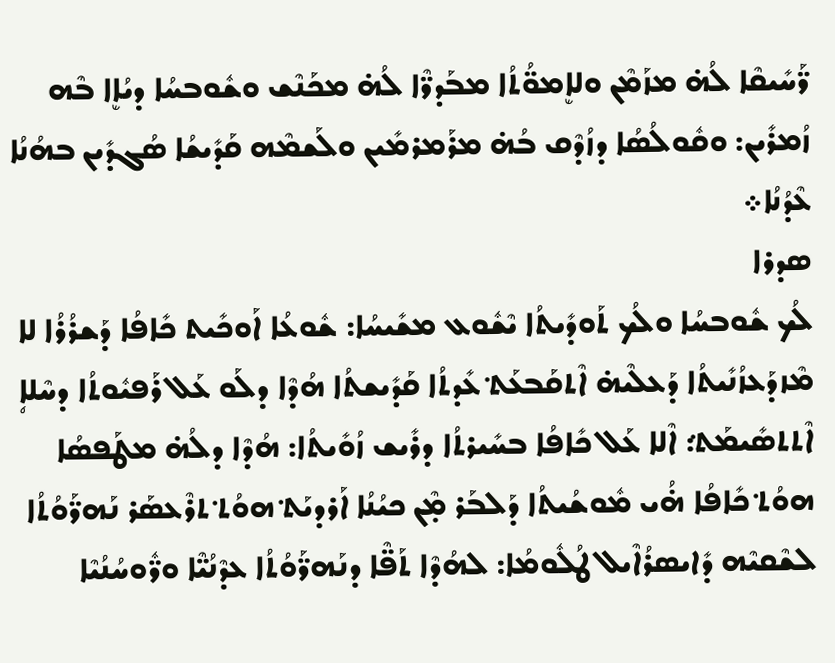ܪ̈ܰܚܺܝܩܶܐ ܠܳܗ̇ ܡܙܰܡܶܢ ܘܠܐܷܡܘ̈ܳܬܳܐ ܡܒܰܕܪ̈ܶܐ ܠܳܗ̇ ܡܟܰܢܶܫ ܘܫܽܘܒܚܳܐ ܕܝܳܐܷܐ ܒܶܗ ܙܳܡܪܺܝܢ: ܘܩܽܘܠܳܣܳܐ ܕܙܳܕܶܩ ܒܳܗ̇ ܡܪܰܡܪܡܺܝܢ ܘܠܰܫܡܶܗ ܩܰܕܺܝܫܳܐ ܣܳܓܕܺܝܢ ܒܗܳܢܳܐ ܥܶܕܳܢܳܐ܀
ܣܕܪܐ
ܠܳܟ ܫܽܘܒܚܳܐ ܘܠܳܟ ܬܰܘܕܺܝܬܳܐ ܝܶܫܽܘܥ ܡܫܺܝܚܳܐ: ܫܽܘܥܳܐ ܐܰܘܟܺܝܬ ܟܺܐܦܳܐ ܕܰܫܪܳܪܳܐ ܠܐ ܡܶܙܕܰܥܙܳܢܺܝܬܳܐ ܕܰܥܠܶܝܗ̇ ܐܶܬܩܰܒܥܰܬ݀ ܥܺܕܬܳܐ ܩܰܕܺܝܫܬܳܐ ܗܳܕܶܐ ܕܠܰܘ ܥܰܠ ܪܰܦܝܽܘܬܳܐ ܕܚܶܠܐܴ ܐܶܬܬܣܺܝܡܰܬ݀: ܐܶܠܐ ܥܰܠ ܟܺܐܦܳܐ ܒܚܺܝܪܬܳܐ ܕܪܺܝܫ ܙܳܘܺܝܬܳܐ: ܗܳܕܶܐ ܕܠܳܗ̇ ܡܛܰܦܣܳܐ ܗܘܳܬ݀ ܟܺܐܦܳܐ ܗ̇ܳܝ ܡܽܘܫܳܝܬܳܐ ܕܰܠܒܰܪ ܡ̣ܶܢ ܟܝܳܢܳܐ ܐܰܪܕܝܰܬ݀ ܗܘܳܬ݀ ܬܪܶܥܣܰܪ ܢܰܗܪ̈ܰܘܳܬܳܐ ܠܫܶܩܝܶܗ ܕܺܐܝܣܪܳܐܶܝܠ ܛܳܠܽܘܡܳܐ: ܠܗܳܕܶܐ ܬܰܦ̈ܶܐ ܕܢܰܗܪ̈ܰܘܳܬܳܐ ܥܕܶܢܳܝ̈ܶܐ ܘܪ̈ܽܘܚܳܢܳܝܶܐ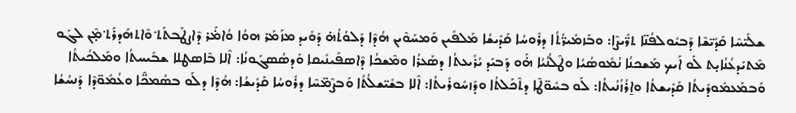ܫܠܺܝ̈ܚܶܐ ܩܰܕܺܝ̈ܫܶܐ ܕܰܒܝܽܘܠܦܳܢ̈ܐ ܬܪ̈ܺܝܨܶܐ: ܘܒܰܙܡܺܝܪ̈ܳܬܳܐ ܕܪܽܘܚܳܐ ܩܰܕܺܝܫܳܐ ܡܰܠܦܺܝܢ ܘܰܡܚܰܘܶܝܢ ܗܳܕܶܐ ܕܰܠܘܳܬܳܗ̇ ܕܰܘܺܝܕ ܡܙܰܡܰܪ ܗܘܳܐ ܘܳܐܡ̇ܰܪ ܕܶܐܨܛܰܒܬܰܬ݀ ܘܶܐܬܗܰܕܪܰܬ݀ ܡ̣ܶܢ ܠܓܰܘ ܡܶܬܝܰܕܥܳܢܳܐܝ̣ܬ ܠܰܘ ܐܰܝܟ ܡܰܫܟܢܳܐ ܢܳܡܽܘܣܳܝܳܐ ܘܛܶܠܳܢܳܝܳܐ ܗ̇ܰܘ ܕܰܒܝܰܕ ܝܳܪܺܝܥܬܳܐ ܕܣܰܥܪܳܐ ܘܡܶܫܟܳܐ ܕܶܐܣܦܰܝܢܺܝܩܐ ܘܰܕܣܳܣܓܰܘܢܳܐ: ܐܶܠܐ ܒܶܐܣܛܠܐ ܫܒܺܝܚܬܳܐ ܘܡܰܠܟܳܝܬܳܐ ܘܰܒܡܰܥܡܽܘܕܺܝܬܳܐ ܩܰܕܺܝܫܬܳܐ ܘܐ̱ܪܳܙܳܢܳܝܬܳܐ: ܠܰܘ ܒܚܽܘ̈ܛܶܐ ܕܬܶܟܰܠܬܳܐ ܘܕܰܙܚܽܘܪܺܝܬܳܐ: ܐܶܠܐ ܒܫܺܝ̈ܫܠܳܬܳܐ ܘܰܒܨܶܡ̈ܚܶܐ ܕܪܽܘܚܳܐ ܩܰܕܺܝܫܳܐ: ܗܳܕܶܐ ܕܠܰܘ ܒܣܳܡܟ̈ܶܐ ܘܥܳܡܽܘ̈ܕܶܐ ܕܰܢܚܳܫܳܐ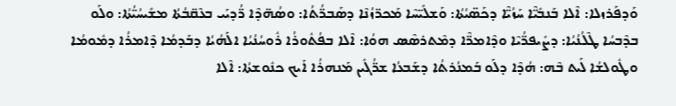ܘܰܕܦܰܪܙܠܐ: ܐܶܠܐ ܒܰܢܒܺܝ̈ܶܐ ܚܰܙܳܝ̈ܶܐ ܕܟܰܣ̈ܝܳܬܳܐ: ܘܰܫܠܺܝ̈ܚܶܐ ܡܰܟܪ̈ܙܳܢܶܐ ܕܣܰܒܪ̈ܳܬܳܐ: ܘܣܳܗ̈ܕܶܐ ܪ̈ܳܕܝܰܝ ܒܥܶܩ̈ܒܳܬܳܐ ܡܫܺܝܚܳܝ̈ܳܬܳܐ: ܘܠܰܘ ܒܕܶܒܚܳܐ ܛܶܠܳܢܳܝܳܐ: ܕܨܺܝܦܪ̈ܳܝܶܐ ܘܕܶܐܡܪ̈ܶܐ ܕܡܶܬܪܣܶܣ ܗܘܳܐ: ܐܶܠܐ ܒܦܳܬܽܘܪܳܐ ܪܽܘܚܳܢܳܝܳܐ ܐܠܰܗܳܝܳܐ ܕܒܰܕܡܳܐ ܕܶܐܡܪܳܐ ܕܡܽܘܡܳܐ ܘܛܽܘܠܫܳܐ ܠܰܝܬ ܒܶܗ: ܗܳܕܶܐ ܕܠܰܘ ܒܰܡܢܳܪܬܳܐ ܕܫܰܒܥܳܐ ܫܪ̈ܳܓܺܝܢ ܡܰܢܗܪܳܐ ܐܰܝܟ ܟܢܽܘܫܬܳܐ: ܐܶܠܐ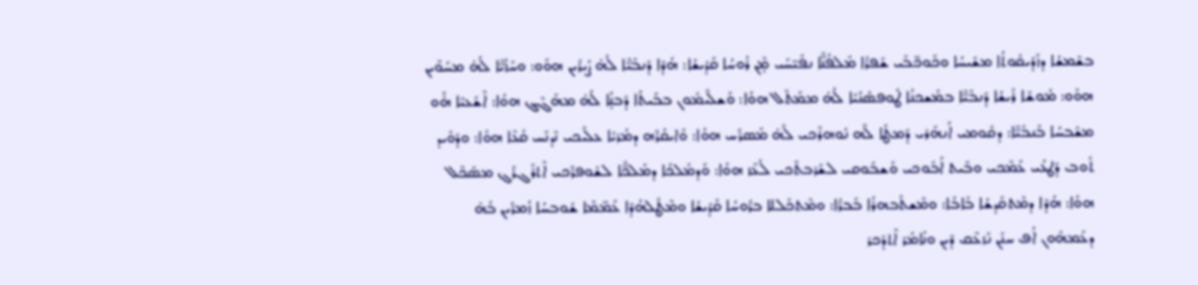ܒܫܶܡܫܳܐ ܕܙܰܕܺܝܩܽܘܬܳܐ ܡܫܺܝܚܳܐ ܘܟܰܘܟ̈ܒܰܝ ܫܰܦܪܳܐ ܡܰܠܦܳܢ̈ܶܐ ܢܦܺܝ̈ܚܰܝ ܡ̣ܶܢ ܪܽܘܚܳܐ ܩܰܕܺܝܫܳܐ: ܗܳܕܶܐ ܕܰܢܒܺܝ̈ܶܐ ܠܳܗ̇ ܨܳܝܪܺܝܢ ܗܘܰܘ: ܘܚܰܙܳܝ̈ܶܐ ܠܳܗ̇ ܡܚܰܘܶܝܢ ܗܘܰܘ: ܡܽܘܫܶܐ ܪܺܝܫܳܐ ܕܰܢܒܺܝ̈ܶܐ ܒܡܰܫܟܢܳܐ ܛܽܘܦܣܳܢܳܝܳܐ ܠܳܗ̇ ܡܡܰܬܶܠ ܗܘܳܐ: ܘܰܫܠܶܝܡܽܘܢ ܒܒܰܝܬܳܐ ܕܰܒܢ̣ܳܐ ܠܳܗ̇ ܡܗܰܓܶܓ ܗܘܳܐ: ܐܶܫܰܥܝܳܐ ܗ̇ܰܘ ܡܫܰܒܚܳܐ ܒܰܢܒܺܝ̈ܶܐ: ܕܩܽܘܡܝ ܐܰܢܗܰܪܝ ܕܰܡܛܳܐ ܠܶܗ ܢܽܘܗܪܶܟܝ ܠܳܗ̇ ܡܰܣܪܰܚ ܗܘܳܐ: ܘܺܐܝܩܳܪܶܗ ܕܡܳܪܝܳܐ ܥܠܰܝܟܝ ܢܶܕܢܰܚ ܩܳܥܶܐ ܗܘܳܐ: ܘܕܰܘܺܝܕ ܬܽܘܒ ܕܰܛܥܳܝ ܥܰܡܶܟܝ ܘܒܶܝܬ ܐܰܒܽܘܟܝ ܘܰܫܒܽܘܩܝ ܠܫܰܪܒܬܶܟܝ ܠܳܥܶܙ ܗܘܳܐ: ܘܰܕܡܰܠܟܳܐ ܕܡܰܠܟ̈ܶܐ ܠܫܽܘܦܪܶܟܝ ܐܶܬܪܰܓܪܰܓ ܡܣܰܟܶܠ ܗܘܳܐ: ܗܳܕܶܐ ܕܡܶܬܩܰܕܫܳܐ ܒܰܐܒܳܐ: ܘܡܶܫܬܰܒܗܪܳܐ ܒܰܒܪܳܐ: ܘܡܶܬܟܰܠܠܐ ܒܪܽܘܚܳܐ ܩܰܕܺܝܫܳܐ ܘܡܶܛܽܠܗܳܕܶܐ ܥܰܡ̈ܡܶܐ ܫܽܘܒܚܳܐ ܙܳܡܪܺܝܢ ܒܳܗ̇ ܕܥܰܡܗܽܘܢ ܐܳܦ ܚܢܰܢ ܢܰܙܥܶܩ ܕܶܝܢ ܘܢܺܐܡܰܪ ܐܶܬܕܰܟܪ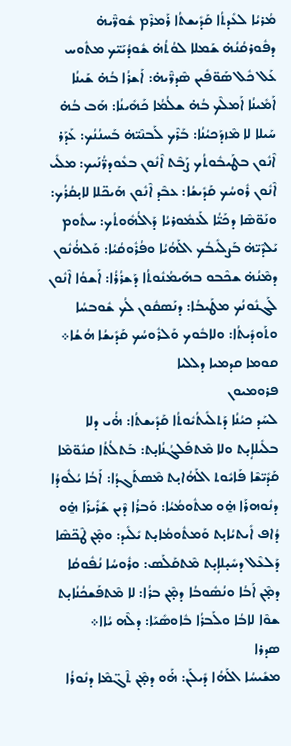ܡܳܪܝܳܐ ܠܥܺܕܬܳܐ ܩܰܕܺܝܫܬܳܐ ܪܰܡܪܶܡ ܫܽܘܪ̈ܶܝܗ̇ ܕܦܽܘܪܩܳܢܳܗ̇ ܫܰܡܠܐ ܠܘܳܬܳܗ̇ ܫܽܘܕܳܝܰܝ̈ܟ ܡܬܽܘܚ ܥܰܠ ܟܽܠ ܣܰܘ̈ܦܺܝܢ ܣܶܕܪ̈ܶܝܗ̇: ܐܰܫܪܳܐ ܒܳܗ̇ ܫܰܝܢܳܐ ܐܰܡܺܝܢܳܐ ܐܰܡܠܶܟ ܒܳܗ̇ ܫܠܳܡܳܐ ܟܰܗܺܝܢܳܐ: ܗܰܒ ܒܳܗ̇ ܚܰܝܠܐ ܠܐ ܡܶܙܕܰܟܝܳܢܳܐ: ܒܰܪܶܟ ܠܰܒܢܶܝ̈ܗ̇ ܒܰܚܢܳܢܳܟ: ܥܰܕܰܪ ܐܶܢܽܘܢ ܒܛܰܝܒܽܘܬܳܟ ܨܰܒܶܬ ܐܶܢܽܘܢ ܒܥܽܘܕܪ̈ܳܢܰܝܟ: ܡܠܺܝ ܐܶܢܽܘܢ ܪܽܘܚܳܟ ܩܰܕܺܝܫܳܐ: ܥܒܶܕ ܐܶܢܽܘܢ ܗܰܝܟ̈ܠܐ ܠܐܝ̣ܩܳܪܳܟ: ܘܢܰܘ̈ܣܶܐ ܕܟܰܝ̈ܳܐ ܠܰܥܡܽܘܪܝܳܐ ܕܰܐܠܳܗܽܘܬܳܟ: ܚܬܽܘܡ ܝܰܠܕܶܝ̈ܗ̇ ܒܰܨܠܺܝܒܳܟ ܐܠܰܗܳܝܳܐ ܘܦܳܪܽܘܩܳܝܳܐ: ܘܰܠܗ̇ܳܢܽܘܢ ܕܡܶܢܳܗ̇ ܫܟܶܒܘ ܒܗܰܝܡܳܢܽܘܬܳܐ ܕܰܫܪܳܪܳܐ: ܐܰܫܘܳܐ ܐܶܢܽܘܢ ܠܰܓܢܽܘܢܳܟ ܡܛܰܝܒܳܐ: ܕܢܰܣܩܽܘܢ ܠܳܟ ܫܽܘܒܚܳܐ ܘܬܰܘܕܺܝܬܳܐ: ܘܠܐܒܽܘܟ ܘܰܠܪܽܘܚܳܟ ܩܰܕܺܝܫܳܐ ܗܳܫܳܐ܀
ܩܘܡܐ ܩܕܡܝܐ ܕܠܠܝܐ
ܦܪܘܡܝܘܢ
ܠܚܰܕ ܟܝܳܢܳܐ ܕܰܬܠܺܝܬܳܝܽܘܬܳܐ ܩܰܕܺܝܫܬܳܐ: ܗ̇ܳܝ ܕܠܐ ܒܠܺܝܠܐܴܝ̣ܬ ܘܠܐ ܡܶܬܦܰܠܓܳܢܳܐܝ̣ܬ: ܒܰܬܠܳܬܳܐ ܩܢܽܘ̈ܡܶܐ ܩܰܕܺܝ̈ܫܶܐ ܦܰܐܝܽܘܬ ܐܠܰܗܳܐܝ̣ܬ ܡܶܣܬܰܓܕܳܐ: ܐܰܒܳܐ ܝܳܠܽܘܕܳܐ ܕܢܽܘܗܪܰܐ ܗ̱̇ܘ ܡܬܽܘܡܳܝܳܐ: ܘܰܒܪܳܐ ܕܶܝܢ ܫܰܪܺܝܪܰܐ ܗ̱̇ܘ ܕܳܐܦ ܐܺܝܬܝܳܐܝ̣ܬ ܘܰܡܬܽܘܡܳܐܝ̣ܬ ܝܺܠܺܝܕ: ܘܡ̣ܶܢ ܛܶܟ̈ܣܶܐ ܕܰܠܥܶܠ ܕܚܺܝ̣ܠܐܴܝ̣ܬ ܡܶܬܩܰܠܰܣ: ܘܪܽܘܚܳܐ ܢܳܦܽܘܩܳܐ ܕܡ̣ܶܢ ܐܰܒܳܐ ܘܢܳܣܽܘܒܳܐ ܕܡ̣ܶܢ ܒܪܳܐ: ܠܐ ܡܶܬܦܰܫܟܳܢܳܐܝ̣ܬ ܫܘܶܐ ܠܐܒܳܐ ܘܠܰܒܪܳܐ ܒܽܐܘܣܺܝܰܐ: ܕܠܶܗ ܝܳܐܐ܀
ܣܕܪܐ
ܡܫܺܝܚܳܐ ܐܠܰܗܳܐ ܕܺܝܠܰܢ: ܗ̇ܰܘ ܕܡ̣ܶܢ ܬܶܓ̈ܡܶܐ ܕܢܽܘܪܳܐ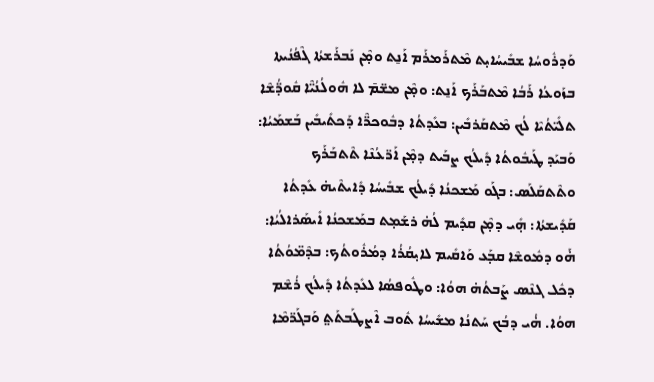ܘܰܕܪܽܘܚܳܐ ܫܒܺܝܚܳܐܝ̣ܬ ܡܶܬܪܰܡܪܰܡ ܐܰܢ̱ܬ ܘܡ̣ܶܢ ܢܰܒܪܰܫܬܳܐ ܓܶܦܳܢܳܝܬܐ ܒܙܰܘܥܳܐ ܪܰܒܳܐ ܡܶܬܒܰܪܰܟ ܐܰܢ̱ܬ: ܘܡ̣ܶܢ ܡܫ̈ܡ̄ ܠܐ ܗܽܘܠܳܢܳܝ̈ܶܐ ܩܽܘܕ̈ܳܫܶܐ ܬܠܺܝ̈ܬܳܝܶܐ ܠܳܟ ܡܶܬܩܰܪܒܺܝܢ: ܒܥܺܕܬܳܐ ܕܒܽܘܟܪ̈ܶܐ ܕܰܟܬܺܝܒܺܝܢ ܒܰܫܡܰܝܳܐ: ܘܰܒܝܰܕ ܛܰܝܒܽܘܬܳܐ ܕܺܝܠܳܟ ܨܒܰܝܬ ܕܡ̣ܶܢ ܐܰܪ̈ܥܳܢܶܐ ܬܶܬܒܰܪܰܟ ܘܬܶܬܩܰܠܰܣ: ܒܓܰܘ ܡܰܫܟܢܳܐ ܕܺܝܠܳܟ ܫܒܺܝܚܳܐ ܕܺܐܝܬܶܝܗ̇ ܥܺܕܬܳܐ ܩܰܕܺܝܫܬܳܐ: ܗ̣ܺܝ ܕܡ̣ܶܢ ܩܕܺܝܡ ܠܳܗ̇ ܪܫܰܡ̣ܬ ܒܡܰܫܟܢܳܐ ܐܺܝܣܰܪܐܠܳܝܳܐ: ܗ̇ܰܘ ܕܡܽܘܫܶܐ ܩܒ̣ܰܥ ܘܰܐܩܺܝܡ ܠܐܝ̣ܩܳܪܳܐ ܕܡܳܪܽܘܬܳܟ: ܒܕܶܡ̈ܘܳܬܳܐ ܕܟܽܠ ܓܢܶܣ ܨܰܒܬܳܗ̇ ܗܘܳܐ: ܘܛܽܘܦܣܳܐ ܠܥܺܕܬܳܐ ܕܺܝܠܳܟ ܪܳܫܶܡ ܗܘܳܐ. ܗ̇ܳܝ ܕܒܳܟ ܚܰܬܢܳܐ ܡܫܺܝܚܳܐ ܬܽܘܒ ܐܶܨܛܰܒܬܰܬ݀ ܘܰܒܓܰܪ̈ܡܶܐ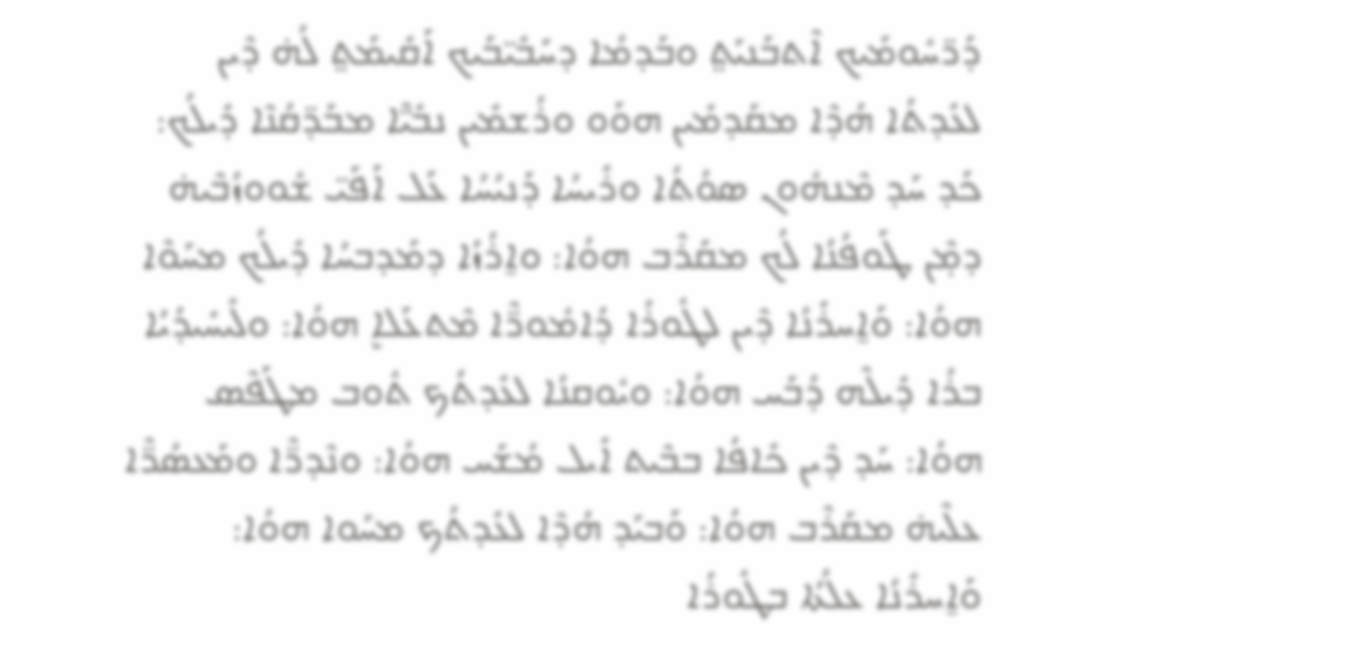ܕܰܪ̈ܚܽܘܡܰܝܟ ܐܶܬܒܰܢܝܰܬ݀ ܘܒܰܕܡܳܐ ܕܚܰܒܺܝ̈ܒܰܝܟ ܐܰܩܺܝܡܰܬ݀ ܠܳܗ̇ ܕܶܝܢ ܠܥܺܕܬܳܐ ܗܳܕܶܐ ܡܩܰܕܡܺܝܢ ܗܘܰܘ ܘܪܳܫܡܺܝܢ ܢܒܺܝ̈ܶܐ ܡܒܰܕ̈ܩܳܢܶܐ ܕܺܝܠܳܟ: ܟܰܕ ܚܰܕ ܡܶܢܗܽܘܢ ܣܘܳܬܳܐ ܘܪܺܝܚܳܐ ܕܰܢܝܳܚܳܐ ܥܰܠ ܐܰܦܰܝ̈ ܫܽܘܘܙܳܒܶܝܗ̇ ܕܡ̣ܶܢ ܛܰܘܦܳܢܳܐ ܠܳܟ ܡܩܰܪܶܒ ܗܘܳܐ: ܘܐ̱ܪܳܙܳܐ ܕܡܰܕܒܚܳܐ ܕܺܝܠܳܟ ܡܚܰܘܶܐ ܗܘܳܐ: ܘܰܐ̱ܚܪܺܢܳܐ ܕܶܝܢ ܠܛܽܘܪܳܐ ܕܳܐܡܽܘܪ̈ܶܐ ܡܶܬܥܰܠܐܷ ܗܘܳܐ: ܘܠܺܝܚܺܝܕܳܝܳܐ ܒܪܳܐ ܕܺܝܠܶܗ ܕܳܒܰܚ ܗܘܳܐ: ܘܝܽܘܩܢܳܐ ܠܥܺܕܬܳܟ ܬܽܘܒ ܡܛܰܦܶܣ ܗܘܳܐ: ܚܰܕ ܕܶܝܢ ܟܺܐܦܳܐ ܒܒܶܝܬ ܐܺܝܠ ܡܳܫܰܚ ܗܘܳܐ: ܘܢܶܕܪ̈ܶܐ ܘܡܰܥܣܳܪ̈ܶܐ ܥܠܶܝܗ̇ ܡܩܰܪܶܒ ܗܘܳܐ: ܘܰܒܝܰܕ ܗܳܕܶܐ ܠܥܺܕܬܳܟ ܡܚܰܘܐ ܗܘܳܐ: ܘܰܐ̱ܚܪܺܢܳܐ ܥܠܳܬܳܐ ܒܛܽܘܪܳܐ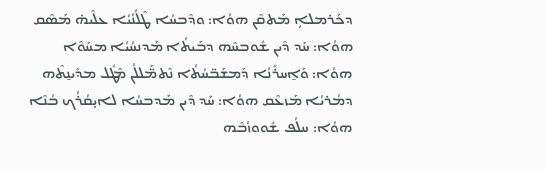ܕܟܰܪܡܠܐܴ ܡܰܬܩܶܢ ܗܘܳܐ: ܘܕܶܒܚܳܐ ܛܶܠܳܢܳܝܳܐ ܥܠܶܝܗ̇ ܡܰܣܶܩ ܗܘܳܐ: ܚܰܕ ܕܶܝܢ ܫܽܘܒܚܶܗ ܕܒܰܝܬܳܐ ܡܰܕܢܚܳܝܳܐ ܡܚܰܘܶܐ ܗܘܳܐ: ܘܰܐ̱ܚܪܺܢܳܐ ܕܰܡܫܰܒ̈ܚܳܬܳܐ ܢܶܬܡ̈ܰܠܠܳܢ ܡܶܛܽܠ ܡܕܺܝܢ̱ܬܶܗ ܕܡܳܪܝܳܐ ܡܰܙܥܶܩ ܗܘܳܐ: ܚܰܕ ܕܶܝܢ ܡܰܕܒܚܳܐ ܠܐܝ̣ܩܳܪܳܟ ܒܳܢܶܐ ܗܘܳܐ: ܚܠܳܦ ܫܽܘܘܙܳܒܶܗ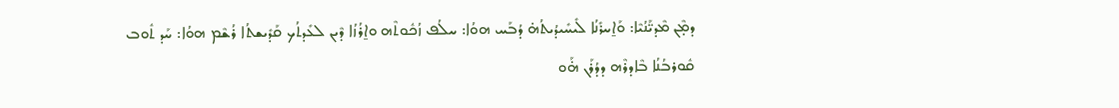ܕܡ̣ܶܢ ܡܶܕܝ̈ܰܢܳܝܶܐ: ܘܰܐ̱ܚܪܺܢܳܐ ܠܺܝܚܺܝܕܳܝܬܳܗ̇ ܕܳܒܰܚ ܗܘܳܐ: ܚܠܳܦ ܙܳܟܽܘܬܶܗ ܘܐ̱ܪܳܙܳܐ ܕܶܝܢ ܠܥܺܕܬܳܟ ܩܰܕܺܝܫܬܳܐ ܪܳܫܶܡ ܗܘܳܐ: ܚܰܕ ܬܽܘܒ ܩܽܘܪܒܳܢܳܐ ܒܶܐܕܪܶܗ ܕܕܳܪܰܢ ܗ̇ܰܘ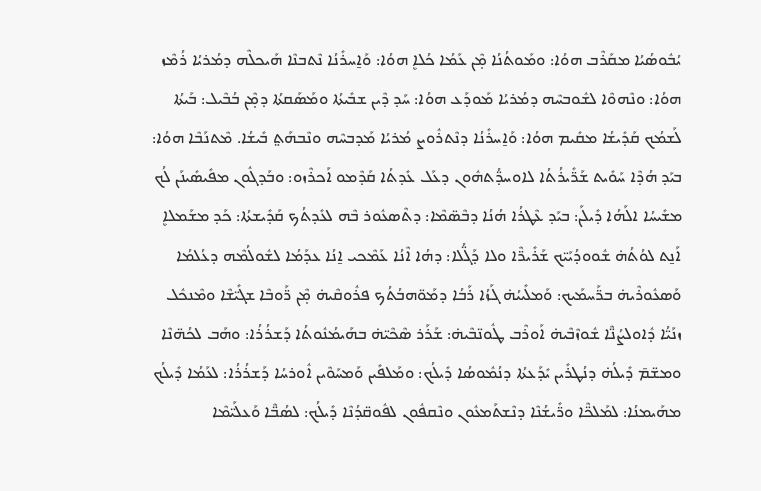ܝܳܒܽܘܣܳܝܳܐ ܡܩܰܪܶܒ ܗܘܳܐ: ܘܡܰܘܬܳܢܳܐ ܡ̣ܶܢ ܥܰܡܳܐ ܟܳܠܐܷ ܗܘܳܐ: ܘܰܐ̱ܚܪܺܢܳܐ ܢܶܬܒܢܶܐ ܗܰܝܟܠܶܗ ܕܡܳܪܝܳܐ ܪܳܡܶܙ ܗܘܳܐ: ܘܢܶܗܘܶܐ ܠܫܽܘܒܚܶܗ ܕܡܳܪܝܳܐ ܡܰܘܕܰܥ ܗܘܳܐ: ܚܰܕ ܕܶܝܢ ܫܒܺܝܬܳܐ ܘܡܰܣܰܩܬܳܐ ܕܡ̣ܶܢ ܒܳܒܶܝܠ: ܒܰܝܬܳܐ ܠܰܫܡܳܟ ܩܰܕܺܝܫܳܐ ܡܩܺܝܡ ܗܘܳܐ: ܘܰܐ̱ܚܪܺܢܳܐ ܕܢܶܬܪܽܘܨ ܡܳܪܝܳܐ ܡܰܕܒܚܶܗ ܘܢܶܒܗܰܬ݀ ܒܺܝܫܳܐ. ܡܶܬܢܰܒܶܐ ܗܘܳܐ: ܒܝܰܕ ܗܳܕܶܐ ܚܰܘܺܝܬ ܫܰܪ̈ܺܝܪܳܬܳܐ ܠܐܘܚܕ̈ܳܬܗܽܘܢ ܕܥܰܠ ܥܺܕܬܳܐ ܩܰܕܶܡܘ ܐܰܟܪܶܙܘ: ܘܒܰܕܓܽܘܢ ܡܦܺܝܣܺܝܢܰܢ ܠܳܟ ܡܫܺܝܚܳܐ ܐܠܰܗܳܐ ܕܺܝܠܰܢ: ܒܝܰܕ ܥܶܛܪܳܐ ܗܳܢܳܐ ܕܒܶܣ̈ܡܶܐ: ܕܬܶܣܥܽܘܪ ܒܶܗ ܠܥܺܕܬܳܟ ܩܰܕܺܝܫܬܳܐ: ܟܰܕ ܡܫܰܡܠܐܷ ܐܰܢ̱ܬ ܠܘܳܬܳܗ̇ ܫܽܘܘܕܳܝܰܝ̈ܟ ܫܰܪܺܝܪ̈ܶܐ ܘܠܐ ܕܰܓ̈ܳܠܐ: ܕܗܳܐ ܐܶܢܳܐ ܥܰܡܶܟܝ ܐ̱ܢܳܐ ܥܕܰܡܳܐ ܠܫܽܘܠܳܡܶܗ ܕܥܳܠܡܳܐ ܘܰܣܥܽܘܪܶܝܗ̇ ܒܪ̈ܰܚܡܰܝܟ: ܘܰܡܠܺܝܝܳܗ̇ ܓܰܙܳܐ ܪܰܒܳܐ ܕܡܰܘ̈ܗܒܳܬܳܟ ܦܪܽܘܩܶܝܗ̇ ܡ̣ܶܢ ܪ̈ܰܘܒܶܐ ܫܓܺܝ̈ܫܶܐ ܘܡܶܢܟܽܠ ܙܢܰܝ̈ܳܐ ܕܽܐܘܠܨܳܢ̈ܶܐ ܫܽܘܙܶܒܶܝܗ̇ ܐܰܘܪܶܒ ܛܽܘܢ̈ܒܶܝܗ̇: ܫܰܪܰܪ ܣܶܟܶܝ̈ܗ̇ ܒܗܰܝܡܳܢܽܘܬܳܐ ܕܰܫܪܳܪܳܐ: ܘܗܰܒ ܠܟܳܗ̈ܢܶܐ ܘܡܫ̈ܡ̄ ܕܺܝܠܳܗ̇ ܕܢܳܛܪܺܝܢ ܝܺܕܰܥܬܳܐ ܕܢܳܡܽܘܣܳܐ ܕܺܝܠܳܟ: ܘܡܰܠܦܺܝܢ ܘܰܡܚܰܘܶܝܢ ܐܽܘܪܚܳܐ ܕܰܫܪܳܪܳܐ: ܠܥܰܡܳܐ ܕܺܝܠܳܟ ܡܗܰܝܡܢܳܐ: ܠܡܰܠܟ̈ܶܐ ܘܪ̈ܺܝܫܳܢܶܐ ܕܢܶܫܬܰܡܥܽܘܢ ܘܢܶܩܦܽܘܢ ܠܦܽܘܩ̈ܕܳܢܶܐ ܕܺܝܠܳܟ: ܠܣܳܒ̈ܶܐ ܘܰܥܠܰܝ̈ܡܶܐ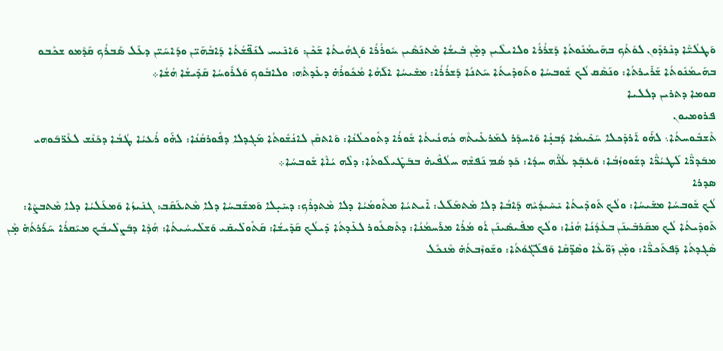ܘܰܛܠܳܝ̈ܶܐ ܕܢܶܪܕܽܘܢ ܠܘܳܬܳܟ ܒܗܰܝܡܳܢܽܘܬܳܐ ܕܰܫܪܳܪܳܐ ܘܠܐܝܠܶܝܢ ܕܡ̣ܶܢ ܒܺܝܫܳܐ ܡܶܬܢܰܣܶܝܢ ܚܽܘܪܳܪܳܐ ܘܰܓܗܳܝܬܳܐ ܫܰܟܶܢ: ܘܰܐܢܺܝܚ ܠܢܰܦ̈ܫܳܬܳܐ ܕܰܐܒܳܗܰܝ̈ܢ ܘܕܰܐܚܰܝ̈ܢ ܕܥܰܠ ܣܰܒܪܳܟ ܩܰܕܶܡܘ ܫܟܶܒܘ ܒܗܰܝܡܳܢܽܘܬܳܐ ܫܰܪܺܝܪܬܳܐ: ܘܢܰܣܶܩ ܠܳܟ ܫܽܘܒܚܳܐ ܘܬܰܘܕܺܝܬܳܐ ܚܰܬܢܳܐ ܕܰܫܪܳܪܳܐ: ܡܫܺܝܚܳܐ ܐܠܰܗܳܐ ܡܳܟܽܘܪܳܗ̇ ܕܥܺܕܬܶܗ: ܘܠܐܒܽܘܟ ܘܰܠܪܽܘܚܳܐ ܩܰܕܺܝܫܳܐ ܗܳܫܳܐ܀
ܩܘܡܐ ܕܬܪܝܢ ܕܠܠܝܐ
ܦܪܘܡܝܘܢ
ܬܶܫܒܽܘܚܬܳܐ܆ ܠܗ̇ܰܘ ܐܰܪܕܺܟܠܐ ܚܰܟܺܝܡܳܐ ܕܰܒܢ̣ܳܐ ܘܰܐܚܕܰܪ ܠܡܰܪܥܺܝܬܶܗ ܟܳܗܢܳܝܬܳܐ ܫܽܘܪܳܐ ܕܬܽܘܟܠܳܢܳܐ: ܘܰܐܬܩܶܢ ܠܐܢܳܫܽܘܬܳܐ ܡܰܓܕܠܐ ܕܦܽܘܪܩܳܢܳܐ: ܠܗ̇ܰܘ ܪܳܥܝܳܐ ܛܳܒܳܐ ܕܟܰܢܶܫ ܠܥܶܪ̈ܒܰܘܗܝ ܡܒܰܕܪ̈ܶܐ ܠܰܛܝܳܪ̈ܶܐ ܕܫܽܘܘܙܳܒܳܐ: ܘܰܥܒ̣ܰܕ ܥܳܢ̈ܶܗ ܚܕܳܐ: ܟܰܕ ܣܳܡ ܢܰܦܫܶܗ ܚܠܳܦܶܝܗ̇ ܒܒܰܛܺܝܠܽܘܬܳܐ: ܕܠܶܗ ܝܳܐܶܐ ܫܽܘܒܚܳܐ܀
ܣܕܪܐ
ܠܳܟ ܫܽܘܒܚܳܐ ܡܫܺܝܚܳܐ: ܘܠܳܟ ܬܰܘܕܺܝܬܳܐ ܝܺܚܺܝܕܳܝܶܗ ܕܰܐܒܳܐ ܕܠܐ ܡܶܬܡܰܠܰܠ: ܐܺܝܬܝܳܐ ܡܬܽܘܡܳܝܳܐ ܕܠܐ ܡܶܬܕܪܶܟ: ܕܚܺܝ̣ܠܐ ܘܰܡܫܰܒܚܳܐ ܕܠܐ ܡܶܬܥܰܩܰܒ: ܓܢܺܝܙܳܐ ܘܰܡܥܰܠܝܳܐ ܕܠܐ ܡܶܬܒܨܶܐ: ܬܰܘܕܺܝܬܳܐ ܠܳܟ ܡܩܰܪܒܺܝܢܰܢ ܒܥܶܕܳܢܳܐ ܗܳܢܳܐ: ܘܠܳܟ ܡܦܺܝܣܺܝܢܰܢ ܐܳܘ ܡܳܪܳܐ ܡܪܰܚܡܳܢܳܐ: ܕܬܶܣܥܽܘܪ ܠܥܺܕܬܳܐ ܕܺܝܠܳܟ ܩܰܕܺܝܫܳܐ: ܩܰܬܽܘܠܺܝܩܺܝ ܘܰܫܠܺܝܚܳܝܬܳܐ: ܗܳܕܶܐ ܕܒܰܨܠܺܝܒܳܟ ܡܝܰܩܪܳܐ ܚܰܪܰܪܬܳܗ̇ ܡ̣ܶܢ ܣܶܓܕܬܳܐ ܕܰܦܬܰܟܪ̈ܶܐ: ܘܡ̣ܶܢ ܙܰܘ̈ܥܶܐ ܘܣܶܕ̈ܩܶܐ ܘܰܦܠܰܓ̈ܘܳܬܳܐ: ܘܫܰܘܙܶܒܬܳܗ̇ ܡܶܢܟܽܠ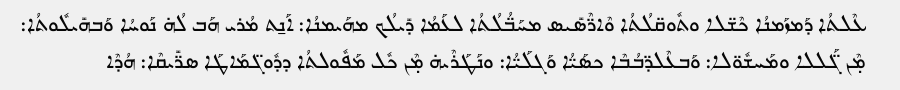ܥܶܠܬܳܐ ܕܰܡܙܰܡܢܳܐ ܟܶܫ̈ܠܐ ܘܬܽܘܩ̈ܠܳܬܳܐ ܘܶܐܪ̈ܶܣܺܝܣ ܡܚܰܒ̈ܳܠܳܬܳܐ ܠܥܰܡܳܐ ܕܺܝܠܳܟ ܡܗܰܝܡܢܳܐ: ܐܰܢ̱ܬ ܡܳܪܝ ܗܰܒ ܠܳܗ̇ ܢܰܘܚܳܐ ܘܰܒܗܺܝܠܽܘܬܳܐ: ܡ̣ܶܢ ܓ̈ܰܠܠܐ ܘܡܰܚܫܽܘ̈ܠܐ: ܘܰܒܥܶܠܕ̈ܒܳܒܶܐ ܟܣܰܝ̈ܳܐ ܘܰܓܠܰܝ̈ܳܐ: ܘܢܰܛܰܪܶܝܗ̇ ܡ̣ܶܢ ܟܽܠ ܡܰܦܽܘܠܬܳܐ ܕܕܽܘܓ̈ܡܰܐܛܰܐ ܣܪ̈ܺܝܩܶܐ: ܗܳܕܶܐ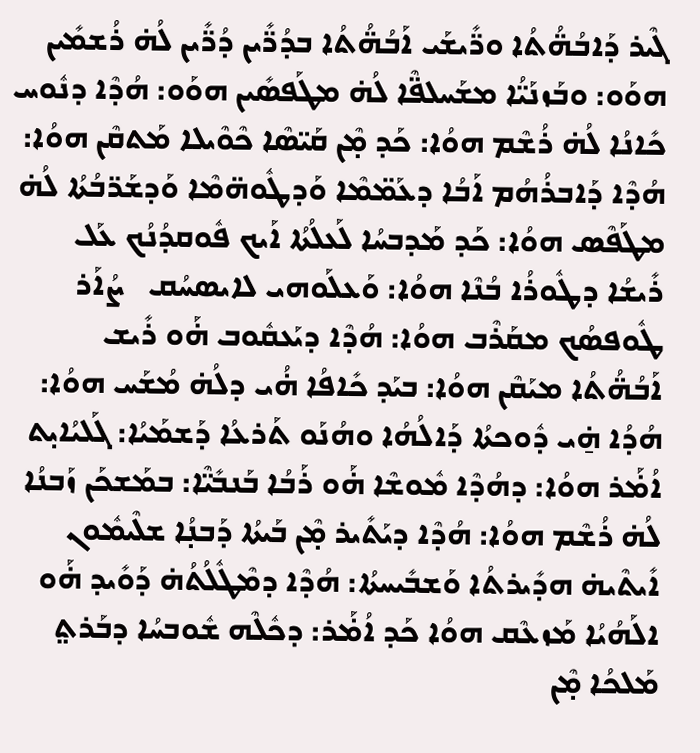ܓܶܝܪ ܕܰܐܒܳܗ̈ܳܬܳܐ ܘܪ̈ܺܝܫܰܝ ܐܰܒܳܗ̈ܳܬܳܐ ܒܕܳܪ̈ܺܝܢ ܕܳܪ̈ܺܝܢ ܠܳܗ̇ ܪܳܫܡܺܝܢ ܗܘܰܘ: ܘܒܰܙܢܰܝ̈ܳܐ ܡܫܰܚܠܦ̈ܶܐ ܠܳܗ̇ ܡܛܰܦܣܺܝܢ ܗܘܰܘ: ܗܳܕܶܐ ܕܢܽܘܚ ܟܺܐܢܳܐ ܠܳܗ̇ ܪܳܫܶܡ ܗܘܳܐ: ܟܰܕ ܡ̣ܶܢ ܩܰܝ̈ܣܶܐ ܟܶܘܶܝܠܐ ܡܰܬܩܶܢ ܗܘܳܐ: ܗܳܕܶܐ ܕܰܐܒܪܳܗܳܡ ܐܰܒܳܐ ܕܥܰܡ̈ܡܶܐ ܘܰܕܛܽܘܗ̈ܡܶܐ ܘܰܕܫܰܪ̈ܒܳܬܳܐ ܠܳܗ̇ ܡܛܰܦܶܣ ܗܘܳܐ: ܟܰܕ ܡܰܕܒܚܳܐ ܠܰܥܠܳܬܳܐ ܐܰܝܟ ܦܽܘܩܕܳܢܳܟ ܥܰܠ ܪܺܝܫܳܐ ܕܛܽܘܪܳܐ ܒܳܢܶܐ ܗܘܳܐ: ܘܰܥܠܰܘܗܝ ܠܐܝܣܚܳܩ   ܨܳܐܰܪ ܛܽܘܦܣܳܟ ܡܩܰܪܶܒ ܗܘܳܐ: ܗܳܕܶܐ ܕܝܰܥܩܽܘܒ ܗ̇ܰܘ ܪܺܝܫ ܐܰܒܳܗ̈ܳܬܳܐ ܡܝܰܩܶܢ ܗܘܳܐ: ܒܝܰܕ ܟܺܐܦܳܐ ܗ̇ܳܝ ܕܠܳܗ̇ ܡܳܫܰܚ ܗܘܳܐ: ܗܳܕܳܐ ܗ̱̇ܝ ܕܽܘܟܬܳܐ ܕܰܐܠܳܗܳܐ ܘܗܳܢܰܘ ܬܰܪܥܳܐ ܕܰܫܡܰܝܳܐ: ܓܰܠܝܳܐܝ̣ܬ ܐܳܡ̇ܰܪ ܗܘܳܐ: ܕܗܳܕܶܐ ܡܽܘܫܶܐ ܗ̇ܰܘ ܪܰܒܳܐ ܒܰܢܒܺܝ̈ܶܐ: ܒܡܰܫܟܰܢ ܙܰܒܢܳܐ ܠܳܗ̇ ܪܳܫܶܡ ܗܘܳܐ: ܗܳܕܶܐ ܕܝܰܬܺܝܪ ܡ̣ܶܢ ܒܰܝܬܳܐ ܕܰܒܢ̣ܳܐ ܫܠܶܝܡܽܘܢ ܐܺܝܬܶܝܗ̇ ܗܕܺܝܪܬܳܐ ܘܰܫܒܺܝܚܬܳܐ: ܗܳܕܶܐ ܕܡܶܛܽܠܳܬܳܗ̇ ܕܰܘܺܝܕ ܗ̇ܰܘ ܐܠܰܗܳܝܳܐ ܡܰܙܥܶܩ ܗܘܳܐ ܟܰܕ ܐܳܡ̇ܰܪ: ܕܟܽܠܶܗ ܫܽܘܒܚܳܐ ܕܒܰܪܬ݀ ܡܰܠܟܳܐ ܡ̣ܶܢ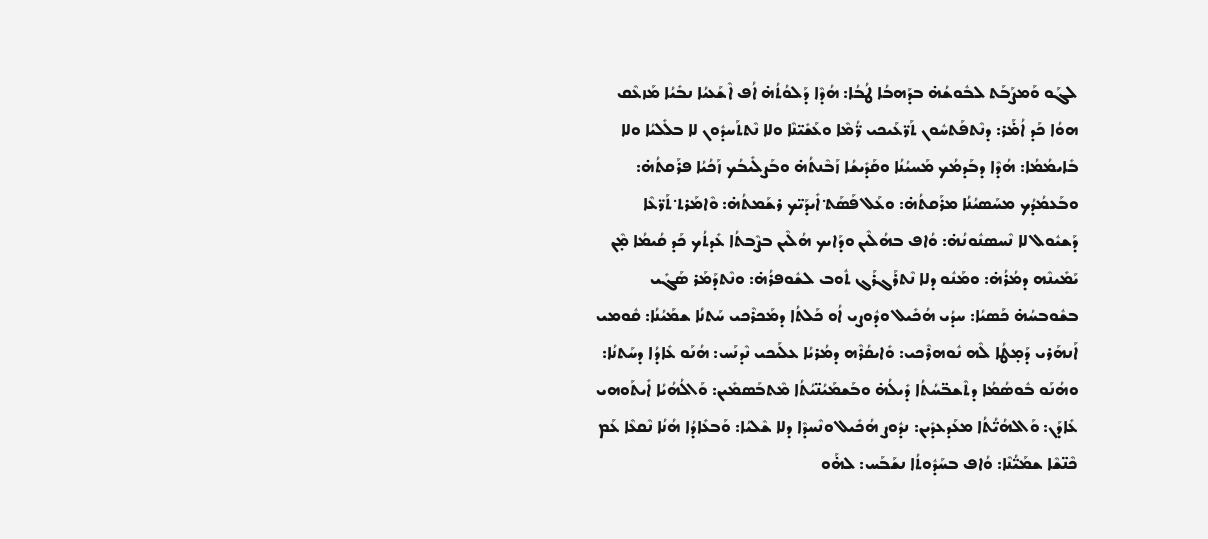ܠܓܰܘ ܘܰܡܨܰܒܰܬ ܠܒܽܘܫܳܗ̇ ܒܕܰܗܒܳܐ ܛܳܒܳܐ: ܗܳܕܶܐ ܕܰܠܘܳܬܳܗ̇ ܐܳܦ ܐܶܫܰܥܝܳܐ ܢܒܺܝܳܐ ܡܰܙܥܶܩ ܗܘܳܐ ܟܰܕ ܐܳܡ̇ܰܪ: ܕܢܶܬܦܰܬܚܽܘܢ ܬܰܪ̈ܥܰܝܟܝ ܪ̈ܳܡܶܐ ܘܥܰܫܺܝ̈ܢܶܐ ܘܠܐ ܢܶܬܬܰܚܕܽܘܢ ܠܐ ܒܠܺܠܝܳܐ ܘܠܐ ܒܺܐܝܡܳܡܳܐ: ܗܳܕܶܐ ܕܒܰܕܡܳܟ ܡܰܚܝܳܢܳܐ ܘܩܰܕܺܝܫܳܐ ܙܰܒܶܢܬܳܗ̇ ܘܒܰܨܠܺܝܒܳܟ ܙܰܟܳܝܳܐ ܦܪܰܩܬܳܗ̇: ܘܒܰܥܡܳܕܳܟ ܡܚܰܣܝܳܢܳܐ ܡܪܰܩܬܳܗ̇: ܘܥܰܠ ܦܰܣܰܬ݀ ܐܺܝܕܰܝ̈ܟ ܪܫܰܡܬܳܗ̇: ܘܶܐܡܰܪܬ݀ ܬܰܪ̈ܥܶܐ ܕܰܫܝܽܘܠ ܠܐ ܢܶܚܣܢܽܘܢܳܗ̇: ܘܳܐܦ ܒܗܳܠܶܝܢ ܘܕܰܐܝܟ ܗܳܠܶܝܢ ܒܨܶܒܬܳܐ ܥܺܕܬܳܟ ܟܰܕ ܩܳܝܡܳܐ ܡ̣ܶܢ ܝܰܡܺܝܢܶܗ ܕܡܳܪܳܗ̇: ܘܡܰܢܽܘ ܕܠܐ ܢܶܬܪܰܓܪܰܓ ܬܽܘܒ ܠܫܽܘܦܪܳܗ̇: ܘܢܶܬܕܰܡܰܪ ܣܰܓܺܝ ܒܫܽܘܒܚܳܗ̇ ܟܰܣܝܳܐ: ܚܕܳܝ ܗܳܟܺܝܠ ܘܕܽܘܨܝ ܐܳܘ ܟܰܠܬܳܐ ܕܡܰܟܪܶܟܝ ܚܰܬܢܳܐ ܫܡܰܝܳܢܳܐ: ܩܽܘܡܝ ܐܰܢܗܰܪܝ ܕܰܡ̣ܛܳܐ ܠܶܗ ܢܽܘܗܪܶܟܝ: ܘܺܐܝܩܳܪܶܗ ܕܡܳܪܝܳܐ ܥܠܰܝܟܝ ܢܶܕܢܰܚ: ܗܳܢܰܘ ܥܺܐܕܳܐ ܕܚܰܬܢܳܐ: ܘܗܳܢܰܘ ܒܽܘܣܳܡܳܐ ܕܬܶܫܒ̈ܚܳܬܳܐ ܕܺܝܠܳܗ̇ ܘܒܰܫܡܰܝܳܢ̈ܝܳܬܳܐ ܡܶܬܒܰܣܡܺܝܢ: ܘܰܐܠܳܗܳܝܳܐ ܐܺܝܬܰܘܗܝ ܥܺܐܕܰܢ: ܘܰܐܠܗܳܝ̈ܳܬܳܐ ܡܥܰܕܥܕܺܝܢ: ܢܕܽܘܨ ܗܳܟܺܝܠ ܘܢܶܚܕܶܐ ܕܠܐ ܫܶܠܝܳܐ: ܘܰܒܥܺܐܕܳܐ ܗܳܢܳܐ ܢܶܩܥܶܐ ܥܰܡ ܟܶܢ̈ܫܶܐ ܫܡܰܝ̈ܳܢܶܐ: ܘܳܐܦ ܒܚܰܕܽܘܬܳܐ ܢܫܰܒܰܚ: ܠܗ̇ܰܘ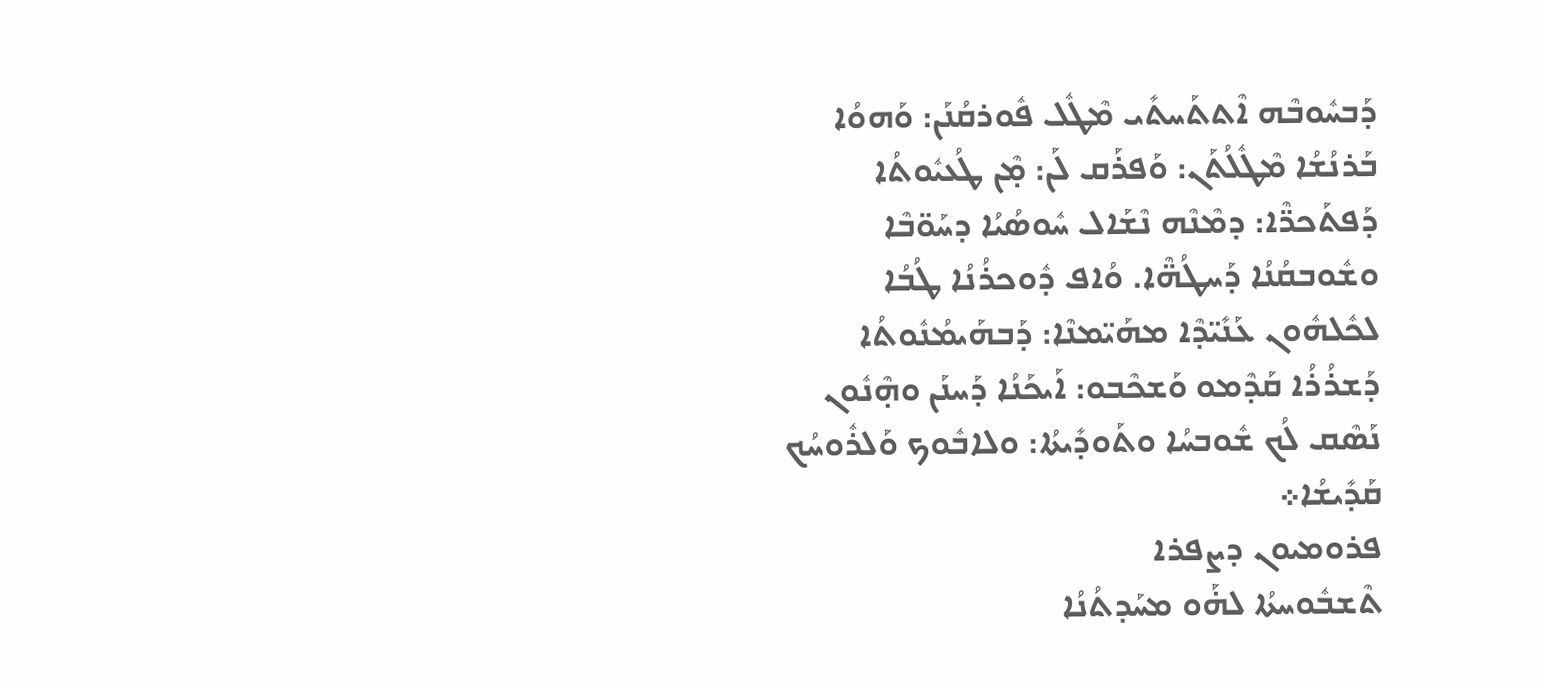ܕܰܒܚܽܘܒܶܗ ܐܶܬܬܰܚܬܺܝ ܡܶܛܽܠ ܦܽܘܪܩܳܢܰܢ: ܘܰܗܘܳܐ ܒܰܪܢܳܫܳܐ ܡܶܛܽܠܳܬܰܢ: ܘܰܦܪܰܩ ܠܰܢ: ܡ̣ܶܢ ܛܳܥܝܽܘܬܳܐ ܕܰܦܬܰܟܪ̈ܶܐ: ܕܡܶܢܶܗ ܢܶܫܰܐܠ ܚܽܘܣܳܝܳܐ ܕܚܰܘ̈ܒܶܐ ܘܫܽܘܒܩܳܢܳܐ ܕܰܚܛܳܗ̈ܶܐ. ܘܳܐܦ ܕܽܘܟܪܳܢܳܐ ܛܳܒܳܐ ܠܟܽܠܗܽܘܢ ܥܰܢܺܝ̈ܕܶܐ ܡܗܰܝ̈ܡܢܶܐ: ܕܰܒܗܰܝܡܳܢܽܘܬܳܐ ܕܰܫܪܳܪܳܐ ܩܰܕܶܡܘ ܘܰܫܟܶܒܘ: ܐܰܝܟܰܢܳܐ ܕܰܚܢܰܢ ܘܗ̣ܶܢܽܘܢ ܢܰܣܶܩ ܠܳܟ ܫܽܘܒܚܳܐ ܘܬܰܘܕܺܝܬܳܐ: ܘܠܐܒܽܘܟ ܘܰܠܪܽܘܚܳܟ ܩܰܕܺܝܫܳܐ܀
ܦܪܘܡܝܘܢ ܕܨܦܪܐ
ܬܶܫܒܽܘܚܬܳܐ ܠܗ̇ܰܘ ܡܚܰܕܬܳܢܳܐ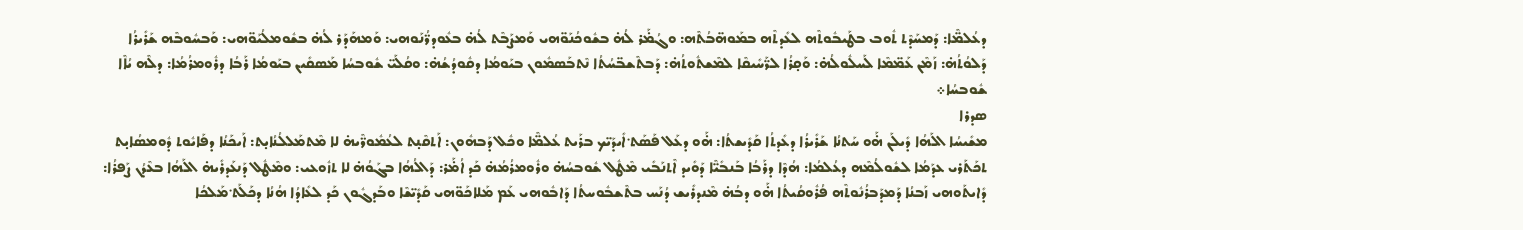ܕܥܳܠܡ̈ܶܐ: ܕܰܡܚܰܕܶܬ ܬܽܘܒ ܒܛܰܝܒܽܘܬܶܗ ܠܥܺܕܬܶܗ ܒܡܰܘܗ̈ܒܳܬܶܗ: ܘܓܳܡ̇ܰܪ ܠܳܗ̇ ܒܫܽܘܟܳܢܰܘ̈ܗܝ ܘܰܡܨܰܒܶܬ ܠܳܗ̇ ܒܥܽܘܕܪ̈ܳܢܰܘܗܝ: ܘܰܡܗܰܕܰܪ ܠܳܗ̇ ܒܫܽܘܡܠܳܝܰܘ̈ܗܝ: ܘܰܒܚܽܘܒܶܗ ܫܰܪܺܝܪܳܐ ܕܰܠܘܳܬܳܗ̇: ܙܰܡܶܢ ܥܰܡ̈ܡܶܐ ܠܰܚܠܽܘܠܳܗ̇: ܘܰܩ̣ܪܳܐ ܠܪ̈ܰܚܺܝܩܶܐ ܠܡܶܫܬܽܘܬܳܗ̇: ܕܰܒܬܶܫܒ̈ܚܳܬܳܐ ܢܶܬܒܰܣܡܽܘܢ ܒܝܰܘܡܳܐ ܕܩܽܘܕܳܫܳܗ̇: ܘܩܳܠܰܝ̈ ܫܽܘܒܚܳܐ ܡܰܣܩܺܝܢ ܒܝܰܘܡܳܐ ܪܰܒܳܐ ܕܪܽܘܡܪܳܡܳܐ: ܕܠܶܗ ܝܳܐܶܐ ܫܽܘܒܚܳܐ܀
ܣܕܪܐ
ܡܫܺܝܚܳܐ ܐܠܰܗܳܐ ܕܺܝܠܰܢ ܗ̇ܰܘ ܚܰܬܢܳܐ ܫܰܪܺܝܪܳܐ ܕܥܺܕܬܳܐ ܩܰܕܺܝܫܬܳܐ: ܗ̇ܰܘ ܕܥܰܠ ܦܰܣܰܬ݀ ܐܺܝܕܰܝ̈ܟ ܒܪܰܝܬ ܥܳܠܡ̈ܶܐ ܘܟܽܠ ܕܰܒܗܽܘܢ: ܐܰܬܩܶܢ̣ܬ ܠܥܳܡܽܘܪ̈ܶܝܗ̇ ܠܐ ܡܶܬܡܰܠܠܳܢܳܐܝ̣ܬ: ܐܰܝܟܰܢܳܐ ܕܦܰܐܝܽܘܬ ܕܽܘܡܣܳܐܝ̣ܬ ܬܟܰܬܰܪܝ ܥܕܰܡܳܐ ܠܫܽܘܠܳܡܶܗ ܕܥܳܠܡܳܐ: ܗܳܕܶܐ ܕܪܰܒܳܐ ܒܰܢܒܺܝ̈ܶܐ ܕܰܘܺܝܕ ܐܶܬܢܰܒܺܝ ܡܶܛܽܠ ܫܽܘܒܚܳܗ̇ ܘܪܽܘܡܪܳܡܳܗ̇ ܟܰܕ ܐܳܡ̇ܰܪ: ܕܰܐܠܳܗܳܐ ܒܓܰܘܳܗ̇ ܠܐ ܬܙܽܘܥܝ: ܘܡܶܛܽܠ ܕܰܢܥܰܕܪܺܝܗ̇ ܐܠܰܗܳܐ ܒܥܶܕܳܢ ܨܰܦܪܳܐ: ܕܺܐܝܬܰܘܗܝ ܙܰܒܢܳܐ ܕܰܡܕܰܒܪܳܢܽܘܬܶܗ ܦܳܪܽܘܩܳܝܬܳܐ ܗ̇ܰܘ ܕܒܳܗ̇ ܡܶܢܕܪܺܝܫ ܕܳܢܰܚ ܒܬܶܫܒܽܘܚܬܳܐ ܕܰܐܒܽܘܗܝ ܥܰܡ ܡܰܠܐܟܰܘ̈ܗܝ ܩܰܕܺܝ̈ܫܶܐ ܘܒܰܕܓܽܘܢ ܟܰܕ ܠܥܺܐܕܳܐ ܗܳܢܳܐ ܕܟܰܠܰܬ݀ ܡܰܠܟܳܐ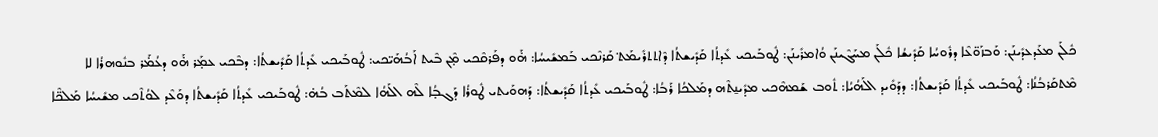ܟܽܠܰܢ ܡܥܰܕܥܕܺܝܢܰܢ: ܘܰܒܙܰܘ̈ܥܶܐ ܕܪܽܘܚܳܐ ܩܰܕܺܝܫܳܐ ܟܽܠܰܢ ܡܚܰܓܶܝܢܰܢ ܘܳܐܡܪܺܝܢܰܢ: ܛܽܘܒܰܝܟܝ ܥܺܕܬܳܐ ܩܰܕܺܝܫܬܳܐ ܕܶܐܬܬܪܺܝܡܰܬ݀ ܩܰܪܢܶܟܝ ܒܰܡܫܺܝܚܳܐ: ܗ̇ܰܘ ܕܦܰܪܩܶܟܝ ܡ̣ܶܢ ܒܶܝܬ ܐܰܒܳܗܰܝ̈ܟܝ: ܛܽܘܒܰܝܟܝ ܥܺܕܬܳܐ ܩܰܕܺܝܫܬܳܐ: ܕܒܶܟܝ ܥܡ̣ܰܪ ܗ̇ܰܘ ܕܥܳܡ̇ܰܪ ܒܢܽܘܗܪܳܐ ܠܐ ܡܶܬܩܰܪܒܳܢܳܐ: ܛܽܘܒܰܝܟܝ ܥܺܕܬܳܐ ܩܰܕܺܝܫܬܳܐ: ܕܕܰܘܺܝܕ ܐܠܰܗܳܝܳܐ: ܬܽܘܒ ܫܰܡܗܶܟܝ ܡܕܺܝܢ̱ܬܶܗ ܕܡܰܠܟܳܐ ܪܰܒܳܐ: ܛܽܘܒܰܝܟܝ ܥܺܕܬܳܐ ܩܰܕܺܝܫܬܳܐ: ܕܰܗܘܰܝܬܝ ܛܽܘܪܳܐ ܕܰܓܒ̣ܳܐ ܠܶܗ ܐܠܰܗܳܐ ܠܡܶܬܰܒ ܒܳܗ̇: ܛܽܘܒܰܝܟܝ ܥܺܕܬܳܐ ܩܰܕܺܝܫܬܳܐ ܕܘܰܥܶܕ ܠܘܳܬܶܟܝ ܡܫܺܝܚܳܐ ܡܰܠܟ̈ܶܐ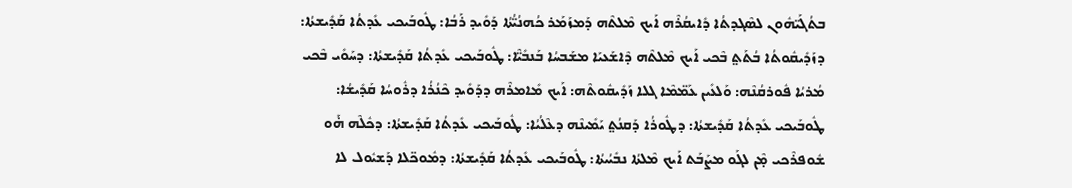ܒܬܳܓܰܝ̈ܗܽܘܢ ܠܣܶܓܕܬܳܐ ܕܺܐܝܩܳܪܶܗ ܐܰܝܟ ܡܶܠܬܶܗ ܕܰܡܙܰܡܰܪ ܟܳܗܢܳܝ̈ܳܬܳܐ ܕܰܘܺܝܕ ܪܰܒܳܐ: ܛܽܘܒܰܝܟܝ ܥܺܕܬܳܐ ܩܰܕܺܝܫܬܳܐ: ܕܙܰܕܺܝܩܽܘܬܳܐ ܒܳܬܰܬ݀ ܒܶܟܝ ܐܰܝܟ ܡܶܠܬܶܗ ܕܶܐܫܰܥܝܰܐ ܡܫܰܒܚܳܐ ܒܰܢܒܺܝ̈ܶܐ: ܛܽܘܒܰܝܟܝ ܥܺܕܬܳܐ ܩܰܕܺܝܫܬܳܐ: ܕܚܰܘܺܝ ܒܶܟܝ ܡܳܪܝܳܐ ܦܽܘܪܩܳܢܶܗ: ܘܰܠܥܺܝܢ ܥܰܡ̈ܡܶܐ ܓܠܐ ܙܰܕܺܝܩܽܘܬܶܗ: ܐܰܝܟ ܡܺܐܡܪܶܗ ܕܕܰܘܺܝܕ ܟܶܢܳܪܳܐ ܕܪܽܘܚܳܐ ܩܰܕܺܝܫܳܐ: ܛܽܘܒܰܝܟܝ ܥܺܕܬܳܐ ܩܰܕܺܝܫܬܳܐ: ܕܛܽܘܪܳܐ ܕܰܩܢܳܬ݀ ܝܰܡܺܝܢܶܗ ܕܥܶܠܳܝܳܐ: ܛܽܘܒܰܝܟܝ ܥܺܕܬܳܐ ܩܰܕܺܝܫܬܳܐ: ܕܟܽܠܶܗ ܗ̇ܰܘ ܫܽܘܦܪܶܟܝ ܡ̣ܶܢ ܠܓܰܘ ܡܨܰܒܰܬ ܐܰܝܟ ܡܶܠܬܳܐ ܢܒܺܝܳܝܬܳܐ: ܛܽܘܒܰܝܟܝ ܥܺܕܬܳܐ ܩܰܕܺܝܫܬܳܐ: ܕܡܽܘܟ̈ܠܐ ܕܰܫܝܽܘܠ ܠܐ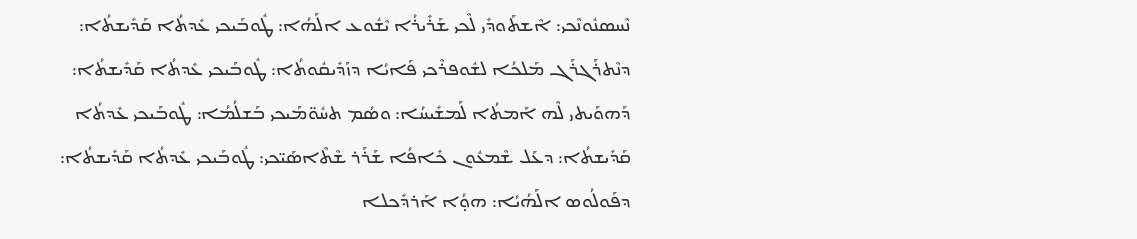ܢܶܚܣܢܽܘܢܶܟܝ: ܐܶܫܬܰܘܕܺܝ ܠܶܟܝ ܫܰܪܺܝܪܳܐ ܝܶܫܽܘܥ ܐܠܰܗܳܐ: ܛܽܘܒܰܝܟܝ ܥܺܕܬܳܐ ܩܰܕܺܝܫܬܳܐ: ܕܢܶܬܪܰܓܪܰܓ ܡܰܠܟܳܐ ܠܫܽܘܦܪܶܟܝ ܦܰܐܝܳܐ ܕܙܰܕܺܝܩܽܘܬܳܐ: ܛܽܘܒܰܝܟܝ ܥܺܕܬܳܐ ܩܰܕܺܝܫܬܳܐ: ܕܰܗܘܰܝܬܝ ܠܶܗ ܐܰܡܬܳܐ ܠܰܡܫܺܝܚܳܐ: ܘܣܳܡ ܬܚܽܘ̈ܡܰܝܟܝ ܒܰܫܠܳܡܳܐ: ܛܽܘܒܰܝܟܝ ܥܺܕܬܳܐ ܩܰܕܺܝܫܬܳܐ: ܕܥܰܠ ܫܶܡܥܽܘܢ ܟܺܐܦܳܐ ܫܰܪܰܪ ܫܶܬܶܐܣܰܝ̈ܟܝ: ܛܽܘܒܰܝܟܝ ܥܺܕܬܳܐ ܩܰܕܺܝܫܬܳܐ: ܕܦܰܘܠܳܘܣ ܐܠܰܗܳܝܳܐ: ܗܘ̣ܳܐ ܐܰܪܕܺܟܠܐ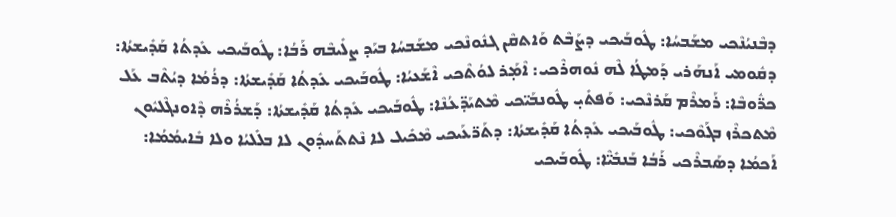ܕܒܶܢܝܳܢܶܟܝ ܡܫܰܒܚܳܐ: ܛܽܘܒܰܝܟܝ ܕܨܰܒܶܬ ܘܰܐܬܩܶܢ ܓܢܽܘܢܶܟܝ ܡܫܰܒܚܳܐ ܒܝܰܕ ܨܠܺܝܒܶܗ ܪܰܒܳܐ: ܛܽܘܒܰܝܟܝ ܥܺܕܬܳܐ ܩܰܕܺܝܫܬܳܐ: ܕܩܽܘܡܝ ܐܰܢܗܰܪܝ ܕܰܡܛܳܐ ܠܶܗ ܢܽܘܗܪܶܟܝ: ܐܶܡ̣ܰܪ ܠܘܳܬܶܟܝ ܐܶܫܰܥܝܳܐ: ܛܽܘܒܰܝܟܝ ܥܺܕܬܳܐ ܩܰܕܺܝܫܬܳܐ: ܕܪܳܡܳܐ ܕܝܳܬܶܒ ܥܰܠ ܟܪ̈ܽܘܒܶܐ: ܪܰܡܪܶܡ ܩܰܪܢܶܟܝ: ܘܰܦܬܺܝ̣ ܛܽܘܢܒܰܝ̈ܟܝ ܡܶܬܝܰܕ̈ܥܳܢܶܐ: ܛܽܘܒܰܝܟܝ ܥܺܕܬܳܐ ܩܰܕܺܝܫܬܳܐ: ܕܰܫܪܳܪܶܗ ܕܶܐܘܢܓܶܠܝܽܘܢ ܡܶܬܟܪܶܙ ܒܓܰܘܶܟܝ: ܛܽܘܒܰܝܟܝ ܥܺܕܬܳܐ ܩܰܕܺܝܫܬܳܐ: ܕܬܰܪ̈ܥܰܝܟܝ ܡܶܟܺܝܠ ܠܐ ܢܶܬܬܰܚܕܽܘܢ ܠܐ ܒܠܺܠܝܳܐ ܘܠܐ ܒܺܐܝܡܳܡܳܐ: ܐܰܟܡܳܐ ܕܣܰܒܪܶܟܝ ܪܰܒܳܐ ܒܰܢܒܺܝ̈ܶܐ: ܛܽܘܒܰܝܟܝ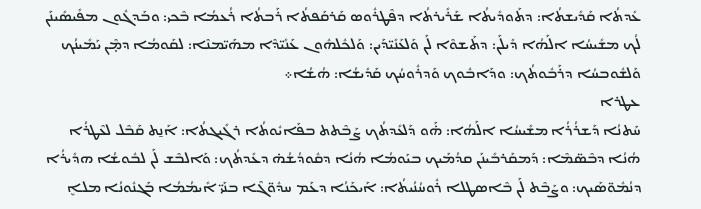ܥܺܕܬܳܐ ܩܰܕܺܝܫܬܳܐ: ܕܬܰܘܕܺܝܬܳܐ ܫܰܪܺܝܪܬܳܐ ܕܦܶܛܪܽܘܣ ܩܰܪܩܰܦܬܳܐ ܪܰܒܬܳܐ ܪܳܥܡܳܐ ܒܶܟܝ: ܘܒܰܕܓܽܘܢ ܡܦܺܝܣܺܝܢܰܢ ܠܳܟ ܡܫܺܝܚܳܐ ܐܠܰܗܳܐ ܕܺܝܠܰܢ: ܕܬܰܫܘܶܐ ܠܰܢ ܘܰܠܥܰܢܺܝ̈ܕܰܝܢ: ܘܰܠܟܽܠܗܽܘܢ ܥܰܢܺܝ̈ܕܶܐ ܡܗܰܝ̈ܡܢܶܐ: ܠܩܰܘܡܳܐ ܕܡ̣ܶܢ ܝܰܡܺܝܢܳܟ ܘܰܠܫܽܘܒܚܳܐ ܕܪܰܒܽܘܬܳܟ: ܘܕܰܐܒܽܘܟ ܘܰܕܪܽܘܚܳܟ ܩܰܕܺܝܫܳܐ: ܗܳܫܳܐ܀
ܥܛܪܐ
ܚܰܬܢܳܐ ܕܰܫܪܳܪܳܐ ܡܫܺܝܚܳܐ ܐܠܰܗܳܐ: ܗ̇ܰܘ ܕܰܠܥܺܕܬܳܟ ܨܰܒܶܬܬ ܒܦܰܐܝܽܘܬܳܐ ܪܓܺܝܓܬܳܐ: ܐܰܢ̱ܬ ܩܰܒܶܠ ܠܥܶܛܪܳܐ ܗܳܢܳܐ ܕܒܶܣ̈ܡܶܐ: ܕܰܡܩܰܪܒܺܝܢܰܢ ܩܕܳܡܰܝܟ ܒܝܰܘܡܳܐ ܗܳܢܳܐ ܕܩܽܘܕܳܫܳܗ̇ ܕܥܺܕܬܳܟ: ܘܰܐܠܒܶܫ ܠܰܢ ܠܒܽܘܫܳܐ ܗܕܺܝܪܳܐ ܕܢܳܡܽܘ̈ܣܰܝܟ: ܘܨܰܒܶܬ ܠܰܢ ܒܶܐܣܛܠܐ ܪܽܘܚܳܢܳܝܬܳܐ: ܐܰܝܟܰܢܳܐ ܕܥܰܡ ܚܕܽܘ̈ܓܶܐ ܒܢܰܝ̈ ܐܺܝܡܳܡܳܐ ܒܰܓܢܽܘܢܳܐ ܡܠܐܷ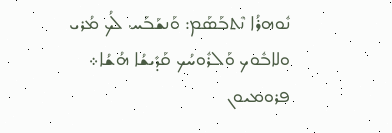ܢܽܘܗܪܳܐ ܢܶܬܒܰܣܰܡ: ܘܰܢܫܰܒܰܚ ܠܳܟ ܡܳܪܝ ܘܠܐܒܽܘܟ ܘܰܠܪܽܘܚܳܟ ܩܰܕܺܝܫܳܐ ܗܳܫܳܐ܀
ܦܪܘܡܝܘܢ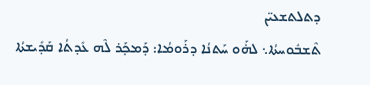ܕܬܠܬܫܥܝ̈ܢ
ܬܶܫܒܽܘܚܬܳܐ܆ ܠܗ̇ܰܘ ܚܰܬܢܳܐ ܕܪܰܘܡܳܐ: ܕܰܡܟ̣ܰܪ ܠܶܗ ܥܺܕܬܳܐ ܩܰܕܺܝܫܬܳܐ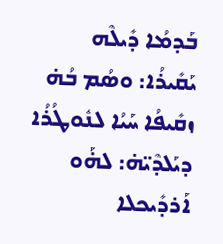ܒܰܕܡܳܐ ܕܺܝܠܶܗ ܝܰܩܺܝܪܳܐ: ܘܣܳܡ ܒܳܗ̇ ܙܩܺܝܦܳܐ ܚܰܝܳܐ ܠܢܽܘܛܳܪܳܐ ܕܝܰܠܕܶܝ̈ܗ̇: ܠܗ̇ܰܘ ܐܰܪܕܺܝܟܠܐ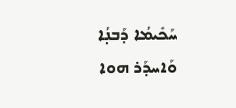ܚܰܟܺܝܡܳܐ ܕܰܒܢ̣ܳܐ ܘܰܐܚܕܰܪ ܗܘܐ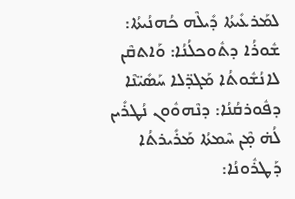ܠܡܰܪܥܺܝܬܳܐ ܕܺܝܠܶܗ ܟܳܗܢܳܝܬܳܐ: ܫܽܘܪܳܐ ܕܬܽܘܟܠܳܢܳܐ: ܘܰܐܬܩܶܢ ܠܐܢܳܫܽܘܬܳܐ ܡܰܓܕ̈ܠܐ ܚܰܣܺܝ̈ܢܶܐ ܕܦܽܘܪܩܳܢܳܐ: ܕܢܶܗܘܽܘܢ ܢܳܛܪܺܝܢ ܠܳܗ̇ ܡ̣ܶܢ ܚܶܡܬܳܐ ܡܰܪܺܝܪܬܳܐ ܕܰܛܪܽܘܢܳܐ: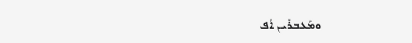ܘܡܰܥܒܪܺܝܢ ܐܳܦ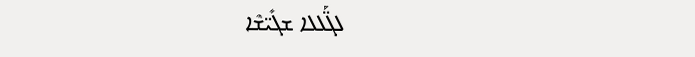ܠܓ̈ܰܠܠܐ ܫܓܺܝ̈ܫܶܐ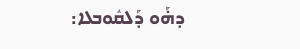ܕܗ̇ܰܘ ܕܰܠܩܽܘܒܠܐ: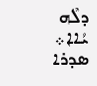ܕܠܶܗ ܝܳܐܐ܀
ܣܕܪܐ